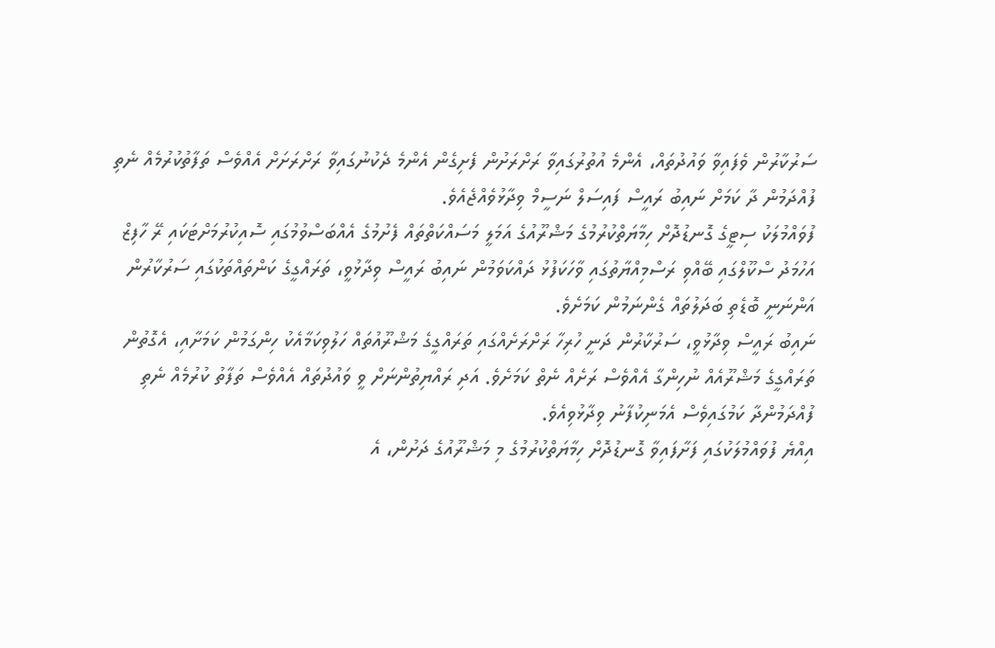ސަރުކާރުން ވެފައިވާ ވައުދުތައް، އެންމެ އުތުރުގައިވާ ރަށްރަށުން ފެށިގެން އެންމެ ދެކުނުގައިވާ ރަށްރަށަށް އެއްވެސް ތަފާތުކުރުމެއް ނެތި ފުއްދަމުން ދާ ކަމަށް ނައިބު ރައީސް ފައިސަލް ނަސީމް ވިދާޅުވެއްޖެއެވެ.
ފުވައްމުލަކު ސިޓީގެ ގޮނޑުދޮށް ހިމާޔަތްކުރުމުގެ މަޝްރޫއުގެ އަމަލީ މަސައްކަތްތައް ފެށުމުގެ އެއްބަސްވުމުގައި ސޮއިކުރުމަށްޓަކައި ރޭ ހާފިޒް އަހުމަދު ސްކޫލްގައި ބޭއްވި ރަސްމިއްޔާތުގައި ވާހަކަފުޅު ދައްކަވަމުން ނައިބު ރައީސް ވިދާޅުވީ، ތަރައްގީގެ ކަންތައްތަކުގައި ސަރުކާރުން އަންނަނީ ބޮޑެތި ބަދަލުތައް ގެންނަމުން ކަމަށެވެ.
ނައިބު ރައީސް ވިދާޅުވީ، ސަރުކާރުން ދަނީ ހުރިހާ ރަށްރަށެއްގައި ތަރައްގީގެ މަޝްރޫއުތައް ހަލުވިކަމާއެކު ހިންގަމުން ކަމަށާއި، އެގޮތުން ތަރައްގީގެ މަޝްރޫއެއް ނުހިންގާ އެއްވެސް ރަށެއް ނެތް ކަމަށެވެ. އަދި ރައްޔިތުންނަށް ވީ ވައުދުތައް އެއްވެސް ތަފާތު ކުރުމެއް ނެތި ފުއްދަމުންދާ ކަމުގައިވެސް އެމަނިކުފާނު ވިދާޅުވިއެވެ.
އިއްޔެ ފުވައްމުލަކުގައި ފަށާފައިވާ ގޮނޑުދޮށް ހިމާޔަތްކުރުމުގެ މި މަޝްރޫއުގެ ދަށުން، އެ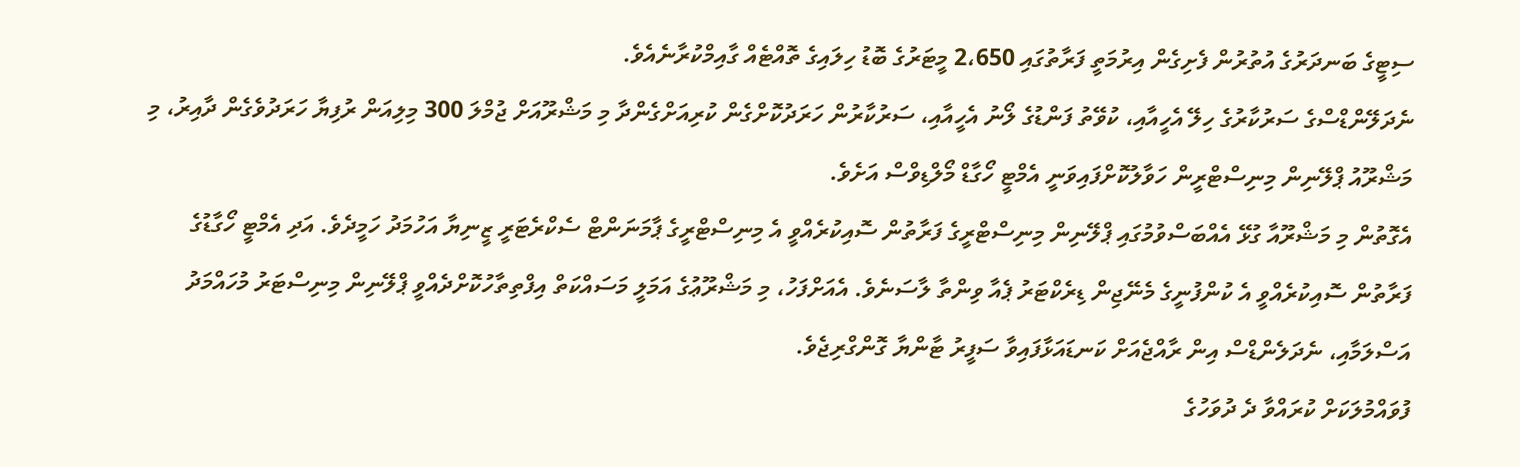ސިޓީގެ ބަނދަރުގެ އުތުރުން ފެށިގެން އިރުމަތީ ފަރާތުގައި 2،650 މީޓަރުގެ ބޮޑު ހިލައިގެ ތޮއްޓެއް ގާއިމްކުރާނެއެވެ.
ނެދަލޭންޑްސްގެ ސަރުކާރުގެ ހިލޭ އެހީއާއި، ކުވޭތު ފަންޑުގެ ލޯނު އެހީއާއި، ސަރުކާރުން ހަރަދުކޮށްގެން ކުރިއަށްގެންދާ މި މަޝްރޫއަށް ޖުމްލަ 300 މިލިއަން ރުފިޔާ ހަރަދުވެގެން ދާއިރު، މި މަޝްރޫއު ޕްލޭނިން މިނިސްޓްރީން ހަވާލުކޮށްފައިވަނީ އެމްޓީ ހޯގާޑް މޯލްޑިވްސް އަށެވެ.
އެގޮތުން މި މަޝްރޫއާ ގުޅޭ އެއްބަސްވުމުގައި ޕްލޭނިން މިނިސްޓްރީގެ ފަރާތުން ސޮއިކުރެއްވީ އެ މިނިސްޓްރީގެ ޕާމަނަންޓް ސެކްރެޓަރީ ޒީނިޔާ އަހުމަދު ހަމީދެވެ. އަދި އެމްޓީ ހޯގާޑުގެ ފަރާތުން ސޮއިކުރެއްވީ އެ ކުންފުނީގެ މެނޭޖިން ޑިރެކްޓަރު ޕެއާ ވިންތާ ލާސަނެވެ. އެއަށްފަހު، މި މަޝްރޫޢުގެ އަމަލީ މަސައްކަތް އިފްތިތާހުކޮށްދެއްވީ ޕްލޭނިން މިނިސްޓަރު މުހައްމަދު އަސްލަމާއި، ނެދަލެންޑްސް އިން ރާއްޖެއަށް ކަނޑައަޅާފައިވާ ސަފީރު ޓާންޔާ ގޮންގްރިޖެވެ.
ފުވައްމުލަކަށް ކުރައްވާ ދެ ދުވަހުގެ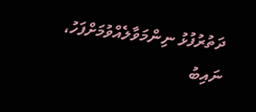ދަތުރުފުޅު ނިންމަވާލެއްވުމަށްފަހު، ނައިބު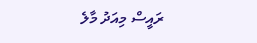ރައީސް މިއަދު މާލެ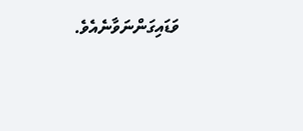ވަޑައިގަންނަވާނެއެވެ.